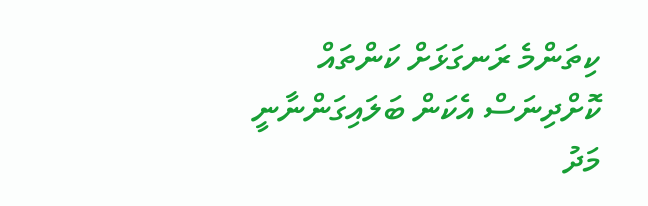ކިތަންމެ ރަނގަޅަށް ކަންތައް ކޮށްދިނަސް އެކަން ބަލައިގަންނާނީ މަދު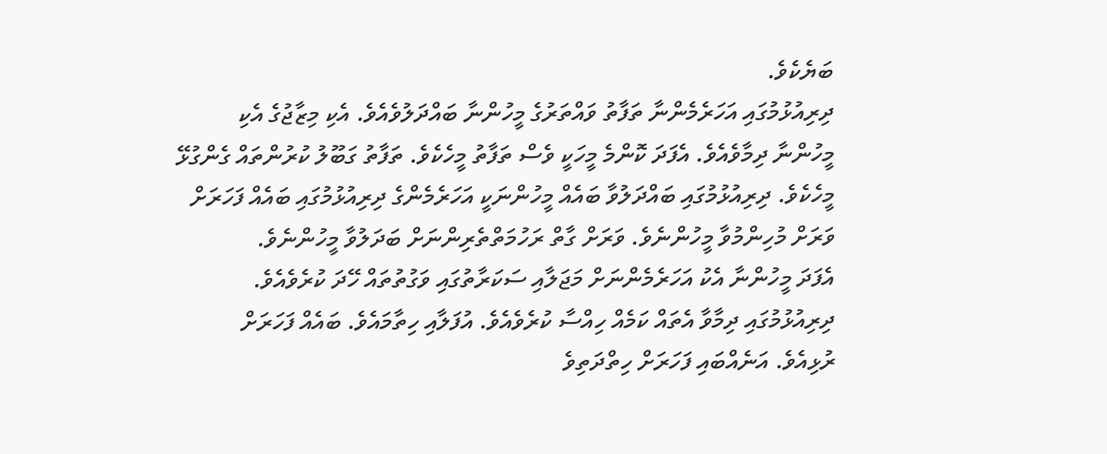ބަޔެކެވެ.
ދިރިއުޅުމުގައި އަހަރެމެންނާ ތަފާތު ވައްތަރުގެ މީހުންނާ ބައްދަލުވެއެވެ. އެކި މިޒާޖުގެ އެކި މީހުންނާ ދިމާވެއެވެ. އެފަދަ ކޮންމެ މީހަކީ ވެސް ތަފާތު މީހެކެވެ. ތަފާތު ގަބޫލު ކުރުންތައް ގެންގުޅޭ މީހެކެވެ. ދިރިއުޅުމުގައި ބައްދަލުވާ ބައެއް މީހުންނަކީ އަހަރެމެންގެ ދިރިއުޅުމުގައި ބައެއް ފަހަރަށް ވަރަށް މުހިންމުވާ މީހުންނެވެ. ވަރަށް ގާތް ރަހުމަތްތެރިންނަށް ބަދަލުވާ މީހުންނެވެ.
އެފަދަ މީހުންނާ އެކު އަހަރެމެންނަށް މަޖަލާއި ސަކަރާތުގައި ވަގުތުތައް ހޭދަ ކުރެވެއެވެ. ދިރިއުޅުމުގައި ދިމާވާ އެތައް ކަމެއް ހިއްސާ ކުރެވެއެވެ. އުފަލާއި ހިތާމައެވެ. ބައެއް ފަހަރަށް ރުޅިއެވެ. އަނެއްބައި ފަހަރަށް ހިތްދަތިވެ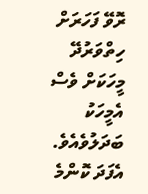ރޮވޭ ފަހަރަށް ހިތްވަރުދޭ މީހަކަށް ވެސް އެމީހަކު ބަދަލުވެއެވެ. އެފަދަ ކޮންމެ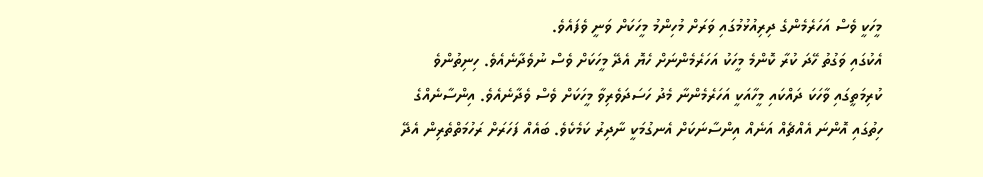މީހަކީ ވެސް އަހަރެމެންގެ ދިރިއުޅުމުގައި ވަރަށް މުހިންމު މީހަކަށް ވަނީ ވެފައެވެ.
އެކުގައި ވަގުތު ހޭދަ ކުރާ ކޮންމެ މީހަކު އަހަރެމެންނަށް ހެޔޮ އެދޭ މީހަކަށް ވެސް ނުވެދާނެއެވެ. ހިނިތުންވެ ކުރިމަތީގައި ވާހަކަ ދައްކައި މީހާއަކީ އަހަރެމެންނާ މެދު ހަސަދަވެރިވާ މީހަކަށް ވެސް ވެދާނެއެވެ. އިންސާނެއްގެ ހިތުގައި އޮންނަ އެއްޗެއް އަނެއް އިންސާނަކަށް އެނގުމަކީ ނާދިރު ކަމެކެވެ. ބައެއް ފަހަރަށް ރަހުމަތްތެރިން އެދޭ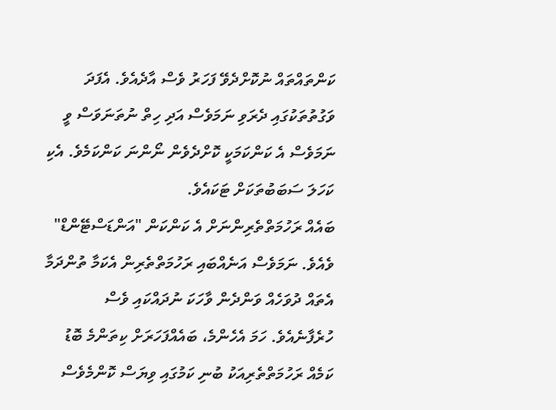ކަންތައްތައް ނުކޮށްދެވޭ ފަހަރު ވެސް އާދެއެވެ. އެފަދަ ވަގުތުތަކުގައި ދެރަވި ނަމަވެސް އަދި ހިތް ނުތަނަވަސް ވީ ނަމަވެސް އެ ކަންކަމަކީ ކޮށްދެވެން ނޯންނަ ކަންކަމެވެ. އެކި ކަހަލަ ސަބަބުތަކަށް ޓަކައެވެ.
ބައެއް ރަހުމަތްތެރިންނަށް އެ ކަންކަން "އަންޑަސްޓޭންޑް" ވެއެވެ. ނަމަވެސް އަނެއްބައި ރަހުމަތްތެރިން އެކަމާ ތުންދަމާ އެތައް ދުވަހެއް ވަންދެން ވާހަކަ ނުދައްކައި ވެސް ހުރެފާނެއެވެ. ހަމަ އެހެންމެ، ބައެއްފަހަރަށް ކިތަންމެ ބޮޑު ކަމެއް ރަހުމަތްތެރިއަކު ބުނި ކަމުގައި ވިޔަސް ކޮންމެވެސް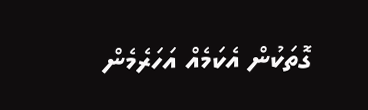ގޮތަކުން އެކަމެއް އަހަރެމެން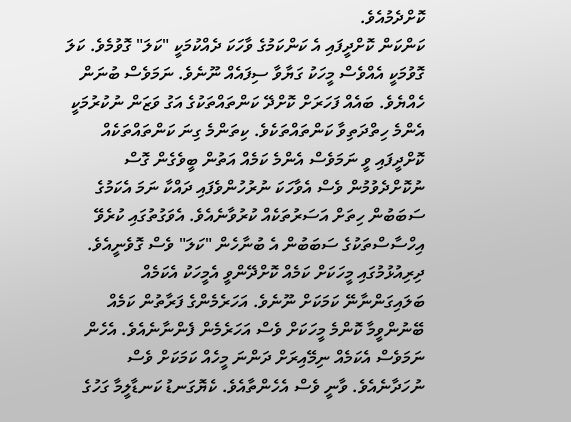ކޮށްދެމުއެވެ.
ކަންކަން ކޮށްދީފައި އެ ކަންކަމުގެ ވާހަކަ ދެއްކުމަކީ "ކަލަ" ގޮވުމެވެ. ކަލަ ގޮވުމަކީ އެއްވެސް މީހަކު ގަޔާވާ ސިފައެއް ނޫނެވެ. ނަމަވެސް ބުނަން ހެއްޔެވެ. ބައެއް ފަހަރަށް ކޮށްދޭ ކަންތައްތަކުގެ އަގު ވަޒަން ނުކުރުމަކީ އެންމެ ހިތްދަތިވާ ކަންތައްތަކެވެ. ކިތަންމެ ގިނަ ކަންތައްތަކެއް ކޮށްދީފައި ވީ ނަމަވެސް އެންމެ ކަމެއް އަތުން ބީވެގެން ގޮސް ނުކޮށްދެވުމުން ވެސް އެވާހަކަ ނުރުހުންވެފައި ދައްކާ ނަމަ އެކަމުގެ ސަބަބުން ހިތަށް އަސަރުތަކެއް ކުރުވާނެއެވެ. އެވަގުތުގައި ކުރެވޭ އިހްސާސްތަކުގެ ސަބަބުން އެ ބުނާހެން "ކަލަ" ވެސް ގޮވެނީއެވެ.
ދިރިއުޅުމުގައި މީހަކަށް ކަމެއް ކޮށްދޭންވީ އެމީހަކު އެކަމެއް ބަލައިގަންނާނޭ ކަމަކަށް ނޫނެވެ. އަހަރެމެންގެ ފަރާތުން ކަމެއް ބޭނުންވީމާ ކޮންމެ މީހަކަށް ވެސް އަހަރެމެން ފެންނާނެއެވެ. އެހެން ނަމަވެސް އެކަމެއް ނިމޭއިރަށް ދަންނަ މީހެއް ކަމަކަށް ވެސް ނުހަދާނެއެވެ. ވާނީ ވެސް އެހެންތާއެވެ. ކެޔޮގަނޑު ކަނޑާލީމާ ގަހުގެ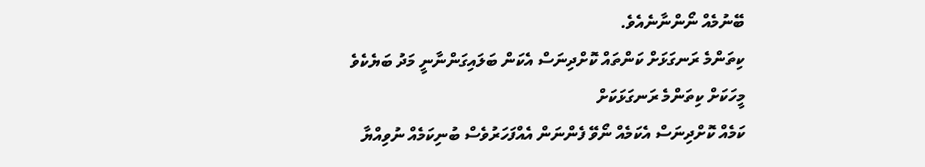ބޭނުމެއް ނޯންނާނެއެވެ.
ކިތަންމެ ރަނގަޅަށް ކަންތައް ކޮށްދިނަސް އެކަން ބަލައިގަންނާނީ މަދު ބަޔެކެވެ
މީހަކަށް ކިތަންމެ ރަނގަޅަކަށް
ކަމެއް ކޮށްދިނަސް އެކަމެއް ނޯވޭ ފެންނަން އެއްފަހަރުވެސް ބުނިކަމެއް ނުވިއްޔާ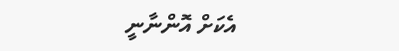އެކަށް އޮންނާނީ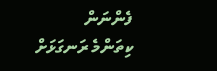ފެންނަން
ކިތަންމެ ރަނގަޅަށް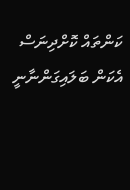ކަންތައް ކޮށްދިނަސް އެކަން ބަލައިގަންނާނީ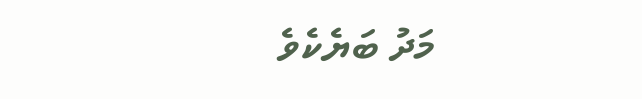މަދު ބަޔެކެވެ